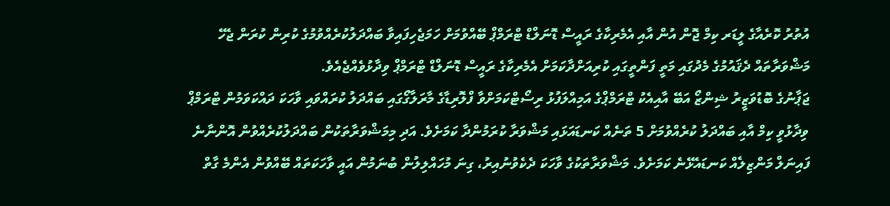އުތުރު ކޮރެއާގެ ލީޑަރ ކިމް ޖޮން އުން އާއި އެމެރިކާގެ ރައީސް ޑޮނަލްޑް ޓްރަމްޕް ބޭއްވުމަށް ހަމަޖެހިފައިވާ ބައްދަލުކުރެއްވުމުގެ ކުރިން ކުރަން ޖެހޭ މަޝްވަރާތައް ދެޤައުމުގެ މެދުގައި މަތީ ފަންތީގައި ކުރިއަށްދާކަމަށް އެމެރިކާގެ ރައީސް ޑޮނަލްޑް ޓްރަމްޕް ވިދާޅުވެއްޖެއެވެ.
ޖަޕާނުގެ ބޮޑުވަޒީރު ޝިންޒޯ އަބޭ އާއިއެކު ޓްރަމްޕްގެ އަމިއްލަފުޅު ރިސޯޓްކަމަށްވާ ފްލޮރިޑާގެ މާރަލާގޯގައި ބައްދަލު ކުރައްވައި ވާހަކަ ދައްކަވަމުން ޓްރަމްޕް ވިދާޅުވީ ކިމް އާއި ބައްދަލު ކުރެއްވުމަށް 5 ތަނެއް ކަނޑައަޅައި މަޝްވަރާ ކުރަމުންދާ ކަމަށެވެ. އަދި މިމަޝްވަރާތަކުން ބައްދަލުކުރެއްވުން އޮންނާނެ ފައިނަލް މަންޒިލެއް ކަނޑައެޅޭނެ ކަމަށެވެ. މަޝްވަރާތަކުގެ ވާހަކަ ދެކެވުނުއިރު، ގިނަ މުހައްލިލުން ބުނަމުން އައީ ވާހަކަތައް ބޭއްވުން އެންމެ ގާތް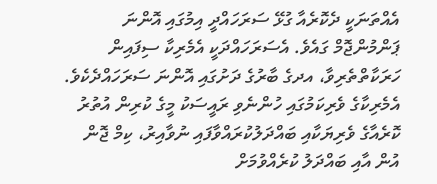އެއްތަނަކީ ދެކޮރެއާ ގުޅޭ ސަރަހައްދީ އިމުގައި އޮންނަ ޕަންމުންޖޮމް ގައެވެ. އެސަރަހައްދަކީ އެމެރިކާ ސިފައިން ހަރަކާތްތެރިވާ، އދގެ ބާރުގެ ދަށުގައި އޮންނަ ސަރަހައްދެކެވެ.
އެމެރިކާގެ ވެރިކަމުގައި ހުންނެވި ރައީސަކު މީގެ ކުރިން އުތުރު ކޮރެއާގެ ވެރިޔަކާއި ބައްދަލުކުރައްވާފައި ނުވާއިރު، ކިމް ޖޮން އުން އާއި ބައްދަލު ކުރެއްވުމަށް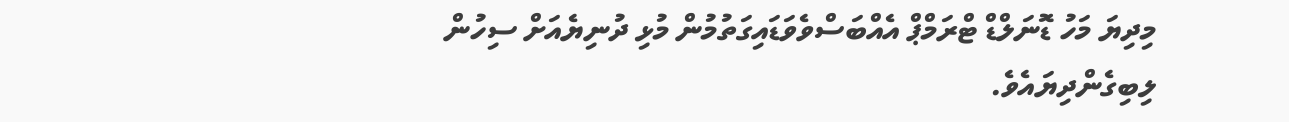މިދިޔަ މަހު ޑޮނަލްޑް ޓްރަމްޕް އެއްބަސްވެވަޑައިގަތުމުން މުޅި ދުނިޔެއަށް ސިހުން ލިބިގެންދިޔައެވެ.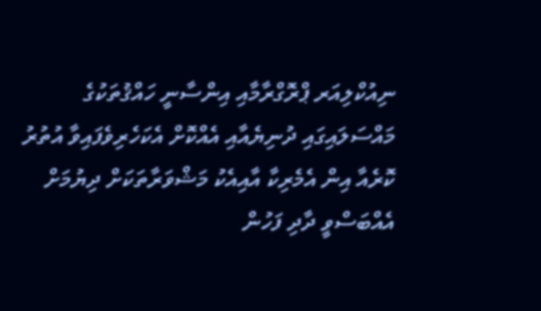ނިއުކްލިއަރ ޕްރޮގްރާމާއި އިންސާނީ ހައްޤުތަކުގެ މައްސަލައިގައި ދުނިޔެއާއި އެއްކޮށް އެކަހެރިވެފައިވާ އުތުރު ކޮރެއާ އިން އެމެރިކާ އާއިއެކު މަޝްވަރާތަކަށް ދިޔުމަށް އެއްބަސްވީ ދާދި ފަހުން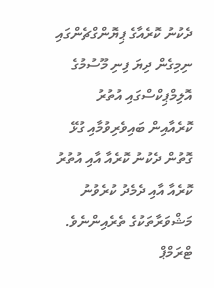ދެކުނު ކޮރެއާގެ ޕިޔޮންގްޗެންގައި ނިމިގެން ދިޔަ ފިނި މޫސުމުގެ އޮލިމްޕިކްސްގައި އުތުރު ކޮރެއާއިން ބައިވެރިވުމާއި ގުޅޭ ގޮތުން ދެކުނު ކޮރެއާ އާއި އުތުރު ކޮރެއާ އާއި ދެމެދު ކުރެވުނު މަޝްވަރާތަކުގެ ތެރެއިންނެވެ.
ޓްރަމްޕް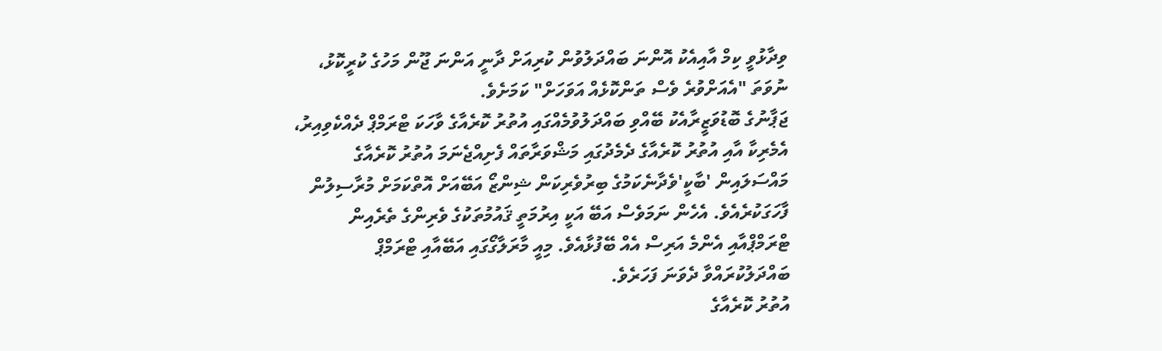ވިދާޅުވީ ކިމް އާއިއެކު އޮންނަ ބައްދަލުވުން ކުރިއަށް ދާނީ އަންނަ ޖޫން މަހުގެ ކުރީކޮޅު، ނުވަތަ "އެއަށްވުރެ ވެސް ތަންކޮޅެއް އަވަހަށް" ކަމަށެވެ.
ޖަޕާނުގެ ބޮޑުވަޒީރާއެކު ބޭއްވި ބައްދަލުވުމެއްގައި އުތުރު ކޮރެއާގެ ވާހަކަ ޓްރަމްޕް ދެއްކެވިއިރު، އެމެރިކާ އާއި އުތުރު ކޮރެއާގެ ދެމެދުގައި މަޝްވަރާތައް ފެށިއްޖެނަމަ އުތުރު ކޮރެއާގެ މައްސަލައިން 'ބާކީ'ވެދާނެކަމުގެ ބިރުވެރިކަން ޝިންޒޯ އަބޭއަށް އޮތްކަމަށް މުރާސިލުން ފާހަގަކުރެއެވެ. އެހެން ނަމަވެސް އަބޭ އަކީ އިރުމަތީ ޤައުމުތަކުގެ ވެރިންގެ ތެރެއިން ޓްރަމްޕްއާއި އެންމެ އަރިސް އެއް ބޭފުޅާއެވެ. މިއީ މާރަލާގޯގައި އަބޭއާއި ޓްރަމްޕް ބައްދަލުކުރައްވާ ދެވަނަ ފަހަރެވެ.
އުތުރު ކޮރެއާގެ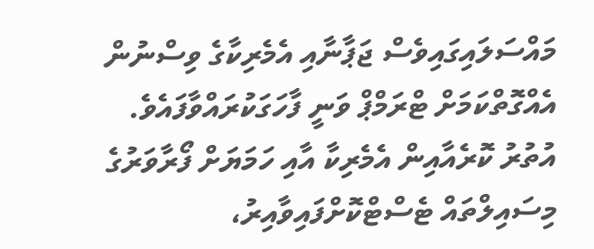މައްސަލައިގައިވެސް ޖަޕާނާއި އެމެރިކާގެ ވިސްނުން އެއްގޮތްކަމަށް ޓްރަމްޕް ވަނީ ފާހަގަކުރައްވާފައެވެ.
އުތުރު ކޮރެއާއިން އެމެރިކާ އާއި ހަމަޔަށް ފޯރާވަރުގެ މިސައިލްތައް ޓެސްޓްކޮށްފައިވާއިރު،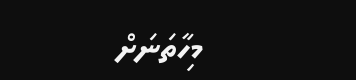މިހާތަނަށް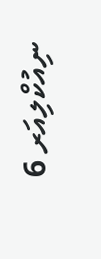ނިއުކްލިއަރ 6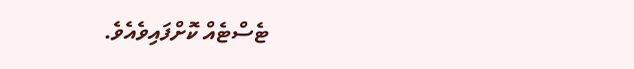ޓެސްޓެއް ކޮށްފައިވެއެވެ.